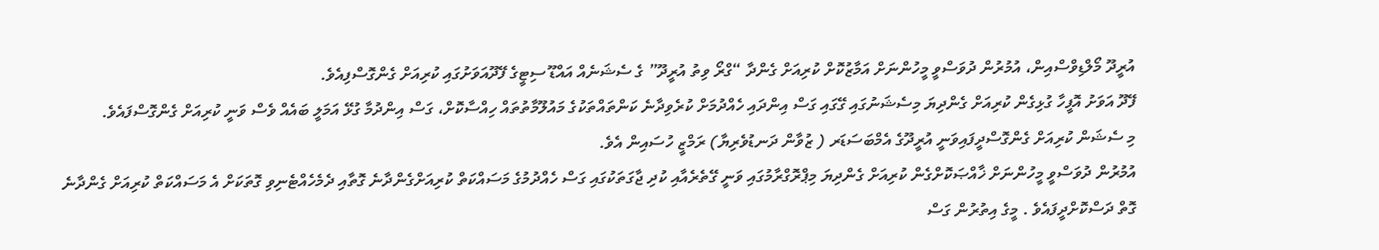އުރީދޫ މޯލްޑިވްސްއިން، އުމުރުން ދުވަސްވީ މީހުންނަށް އަމާޒުކޮށް ކުރިއަށް ގެންދާ “ގްރޯ ވިތު އުރީދޫ” ގެ ސެޝަނެއް އައްޑޫ ސިޓީގެ ފޭދޫއަވަށުގައި ކުރިއަށް ގެންގޮސްފިއެވެ.
ފޭދޫ އަވަށު އޮފީހާ ގުޅިގެން ކުރިއަށް ގެންދިޔަ މިސެޝަނުގައި ގޭގައި ގަސް އިންދައި ހެއްދުމަށް ކުރެވިދާނެ ކަންތައްތަކުގެ މައުލޫމާތުތައް ހިއްސާކޮށް، ގަސް އިންދުމާ ގުޅޭ އަމަލީ ބައެއް ވެސް ވަނީ ކުރިއަށް ގެންގޮސްފައެވެ.
މި ސެޝަން ކުރިއަށް ގެންގޮސްދީފައިވަނީ އުރީދޫގެ އެމްބަސަޑަރ ( ޒުވާން ދަނޑުވެރިޔާ) ރަމްޒީ ހުސައިން އެވެ.
އުމުރުން ދުވަސްވީ މީހުންނަށް ޚާއްޞަކޮށްގެން ކުރިއަށް ގެންދިޔަ މިޕްރޮގްރާމުގައި ވަނީ ގޭތެރެއާއި ކުދި ޖާގަތަކުގައި ގަސް ހެއްދުމުގެ މަސައްކަތް ކުރިއަށްގެންދާނެ ގޮތާއި ދެމެހެއްޓެނިވި ގޮތަކަށް އެ މަސައްކަތް ކުރިއަށް ގެންދާނެ ގޮތް ދަސްކޮށްދީފައެވެ . މީގެ އިތުރުން ގަސް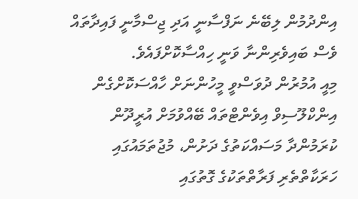އިންދުމުން ލިބޭނެ ނަފްސާނީ އަދި ޖިސްމާނީ ފައިދާތައް ވެސް ބައިވެރިންނާ ވަނީ ހިއްސާކޮށްފައެވެ.
މިއީ އުމުރުން ދުވަސްވީ މީހުންނަށް ހާއްސަކޮށްގެން އިންކްލޫސިވް އިވެންޓްތައް ބޭއްވުމަށް އުރީދޫން ކުރަމުންދާ މަސައްކަތުގެ ދަށުން، މުޖުތަމައުގައި ހަރަކާތްތެރި ފަރާތްތަކުގެ ގޮތުގައި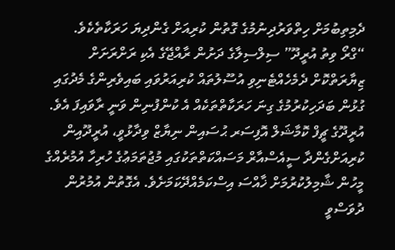ދެމިތިބުމަށް ހިތްވަރުދިނުމުގެ ގޮތުން ކުރިއަށް ގެންދިޔަ ހަރަކާތެކެވެ.
“ގްރޯ ވިތު އުރީދޫ” ސިލްސިލާގެ ދަށުން ރާއްޖޭގެ އެކި ރަށްރަށަށް ޒިޔާރަތްކޮށް ދެމެހެއްޓެނިވި އުސޫލުތައް ކުރިއަރުވައި ބައިވެރިންގެ މެދުގައި ގުޅުން ބަދަހިކުރުމުގެ ގިނަ ހަރަކާތްތަކެއް އެ ކުންފުނިން ވަނީ ރާވައިފަ އެވެ. އުރީދޫގެ ޗީފް ކޮމާޝަލް އޮފިސަރ ޙުސައިން ނިޔާޒް ވިދާޅުވީ، އުރީދޫއިން ކުރިއަށްގެންދާ ސީއެސްއާރް މަސައްކަތްތަކުގައި މުޖުތަމަޢުގެ ހުރިހާ އުމުރެއްގެ މީހުން ޝާމިލުކުރުމަށް ޚާއްސަ އިސްކަމެއްދޭކަމަށެވެ. އެގޮތުން އުމުރުން ދުވަސްވީ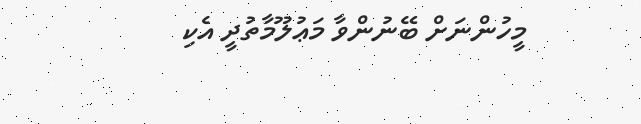މީހުންނަށް ބޭނުންވާ މަޢުލޫމާތުދީ އެކި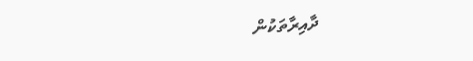ދާއިރާތަކުން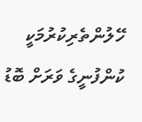ހޭލުންތެރިކުރުމަކީ ކުންފުނީގެ ވަރަށް ބޮޑު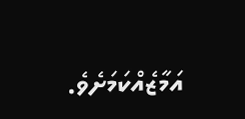އަމާޒެއްކަމަށެވެ.